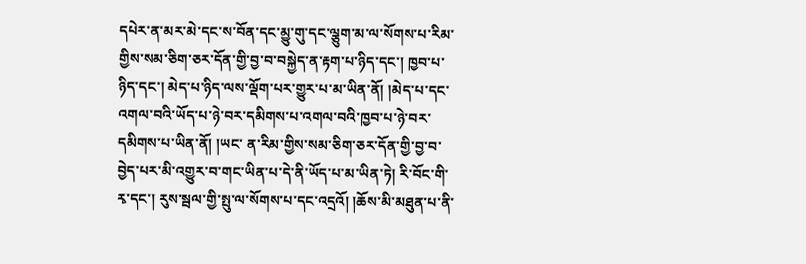དཔེར་ན་མར་མེ་དང་ས་བོན་དང་མྱུ་གུ་དང་ལྕུག་མ་ལ་སོགས་པ་རིམ་གྱིས་སམ་ཅིག་ཅར་དོན་གྱི་བྱ་བ་བསྐྱེད་ན་རྟག་པ་ཉིད་དང་། ཁྱབ་པ་ཉིད་དང་། མེད་པ་ཉིད་ལས་ལྡོག་པར་གྱུར་པ་མ་ཡིན་ནོ། །མེད་པ་དང་འགལ་བའི་ཡོད་པ་ཉེ་བར་དམིགས་པ་འགལ་བའི་ཁྱབ་པ་ཉེ་བར་དམིགས་པ་ཡིན་ནོ། །ཡང་ ན་རིམ་གྱིས་སམ་ཅིག་ཅར་དོན་གྱི་བྱ་བ་བྱེད་པར་མི་འགྱུར་བ་གང་ཡིན་པ་དེ་ནི་ཡོད་པ་མ་ཡིན་ཏེ། རི་བོང་གི་རྭ་དང་། རུས་སྦལ་གྱི་སྤུ་ལ་སོགས་པ་དང་འདྲའོ། །ཆོས་མི་མཐུན་པ་ནི་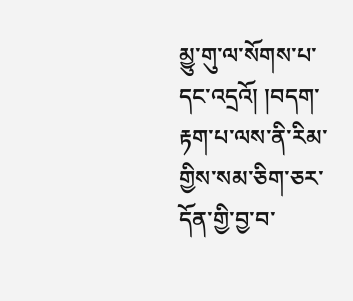མྱུ་གུ་ལ་སོགས་པ་དང་འདྲའོ། །བདག་རྟག་པ་ལས་ནི་རིམ་གྱིས་སམ་ཅིག་ཅར་དོན་གྱི་བྱ་བ་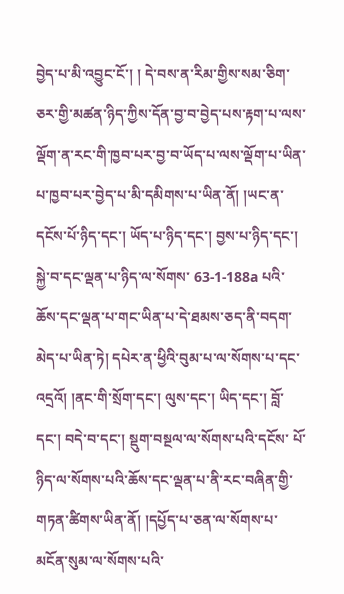བྱེད་པ་མི་འབྱུང་ངོ་། ། དེ་བས་ན་རིམ་གྱིས་སམ་ཅིག་ཅར་གྱི་མཚན་ཉིད་ཀྱིས་དོན་བྱ་བ་བྱེད་པས་རྟག་པ་ལས་ལྡོག་ན་རང་གི་ཁྱབ་པར་བྱ་བ་ཡོད་པ་ལས་ལྡོག་པ་ཡིན་པ་ཁྱབ་པར་བྱེད་པ་མི་དམིགས་པ་ཡིན་ནོ། །ཡང་ན་དངོས་པོ་ཉིད་དང་། ཡོད་པ་ཉིད་དང་། བྱས་པ་ཉིད་དང་། སྐྱེ་བ་དང་ལྡན་པ་ཉིད་ལ་སོགས་ 63-1-188a པའི་ཆོས་དང་ལྡན་པ་གང་ཡིན་པ་དེ་ཐམས་ཅད་ནི་བདག་མེད་པ་ཡིན་ཏེ། དཔེར་ན་ཕྱིའི་བུམ་པ་ལ་སོགས་པ་དང་འདྲའོ། །ནང་གི་སྲོག་དང་། ལུས་དང་། ཡིད་དང་། བློ་དང་། བདེ་བ་དང་། སྡུག་བསྔལ་ལ་སོགས་པའི་དངོས་ པོ་ཉིད་ལ་སོགས་པའི་ཆོས་དང་ལྡན་པ་ནི་རང་བཞིན་གྱི་གཏན་ཚིགས་ཡིན་ནོ། །དཔྱོད་པ་ཅན་ལ་སོགས་པ་མངོན་སུམ་ལ་སོགས་པའི་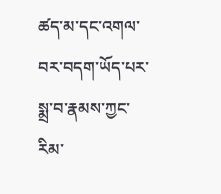ཚད་མ་དང་འགལ་བར་བདག་ཡོད་པར་སྨྲ་བ་རྣམས་ཀྱང་རིམ་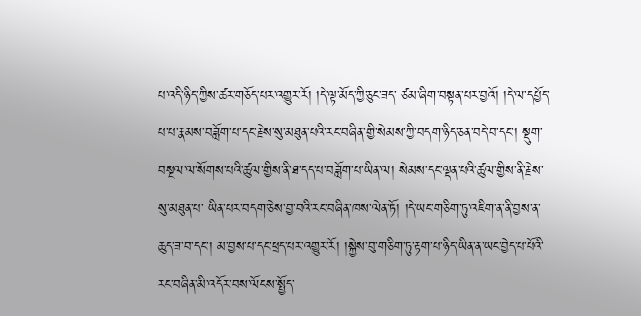པ་འདི་ཉིད་ཀྱིས་ཚར་གཅོད་པར་འགྱུར་རོ། །དེ་ལྟ་མོད་ཀྱི་ཅུང་ཟད་ ཙམ་ཞིག་བསྟན་པར་བྱའོ། །དེ་ལ་དཔྱོད་པ་པ་རྣམས་བཟློག་པ་དང་རྗེས་སུ་མཐུན་པའི་རང་བཞིན་གྱི་སེམས་ཀྱི་བདག་ཉིད་ཅན་བདེ་བ་དང་། སྡུག་བསྔལ་ལ་སོགས་པའི་ཚུལ་གྱིས་ནི་ཐ་དད་པ་བཟློག་པ་ཡིན་ལ། སེམས་དང་ལྡན་པའི་ཚུལ་གྱིས་ནི་རྗེས་སུ་མཐུན་པ་ ཡིན་པར་བདག་ཅེས་བྱ་བའི་རང་བཞིན་ཁས་ལེན་ཏོ། །དེ་ཡང་གཅིག་ཏུ་འཇིག་ན་ནི་བྱས་ན་ཆུད་ཟ་བ་དང་། མ་བྱས་པ་དང་ཕྲད་པར་འགྱུར་རོ། །སྐྱེས་བུ་གཅིག་ཏུ་རྟག་པ་ཉིད་ཡིན་ན་ཡང་བྱེད་པ་པོའི་རང་བཞིན་མི་འདོར་བས་ལོངས་སྤྱོད་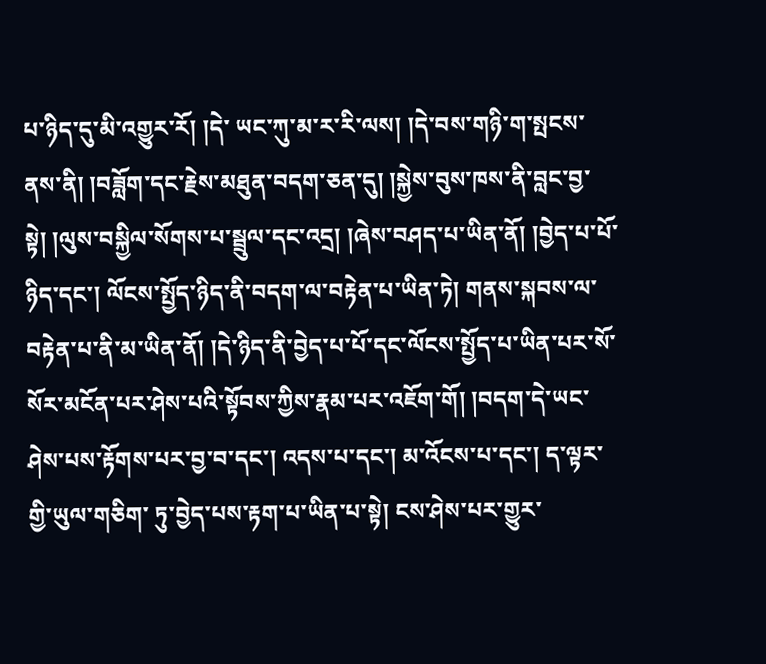པ་ཉིད་དུ་མི་འགྱུར་རོ། །དེ་ ཡང་ཀུ་མ་ར་རི་ལས། །དེ་བས་གཉི་ག་སྤངས་ནས་ནི། །བཟློག་དང་རྗེས་མཐུན་བདག་ཅན་དུ། །སྐྱེས་བུས་ཁས་ནི་བླང་བྱ་སྟེ། །ལུས་བསྐྱིལ་སོགས་པ་སྦྲུལ་དང་འདྲ། །ཞེས་བཤད་པ་ཡིན་ནོ། །བྱེད་པ་པོ་ཉིད་དང་། ལོངས་སྤྱོད་ཉིད་ནི་བདག་ལ་བརྟེན་པ་ཡིན་ཏེ། གནས་སྐབས་ལ་བརྟེན་པ་ནི་མ་ཡིན་ནོ། །དེ་ཉིད་ནི་བྱེད་པ་པོ་དང་ལོངས་སྤྱོད་པ་ཡིན་པར་སོ་སོར་མངོན་པར་ཤེས་པའི་སྟོབས་ཀྱིས་རྣམ་པར་འཇོག་གོ། །བདག་དེ་ཡང་ཤེས་པས་རྟོགས་པར་བྱ་བ་དང་། འདས་པ་དང་། མ་འོངས་པ་དང་། ད་ལྟར་གྱི་ཡུལ་གཅིག་ ཏུ་བྱེད་པས་རྟག་པ་ཡིན་པ་སྟེ། ངས་ཤེས་པར་གྱུར་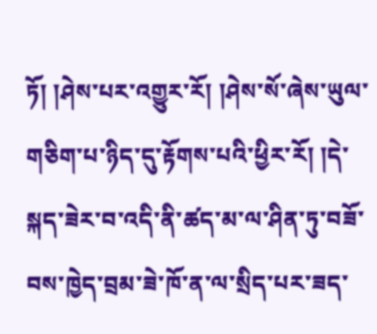ཏོ། །ཤེས་པར་འགྱུར་རོ། །ཤེས་སོ་ཞེས་ཡུལ་གཅིག་པ་ཉིད་དུ་རྟོགས་པའི་ཕྱིར་རོ། །དེ་སྐད་ཟེར་བ་འདི་ནི་ཚད་མ་ལ་ཤིན་ཏུ་བཟོ་བས་ཁྱེད་བྲམ་ཟེ་ཁོ་ན་ལ་སྲིད་པར་ཟད་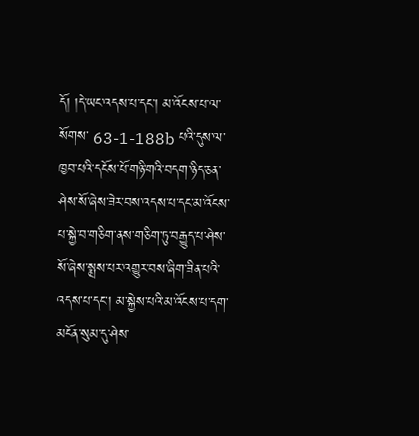དོ། །དེ་ཡང་འདས་པ་དང་། མ་འོངས་པ་ལ་སོགས་ 63-1-188b པའི་དུས་ལ་ཁྱབ་པའི་དངོས་པོ་གཉི་གའི་བདག་ཉིད་ཅན་ཤེས་སོ་ཞེས་ཟེར་བས་འདས་པ་དང་མ་འོངས་པ་སྐྱེ་བ་གཅིག་ནས་གཅིག་ཏུ་བརྒྱུད་པ་ཤེས་སོ་ཞེས་སྨྲས་པར་འགྱུར་བས་ཞིག་ཟིན་པའི་འདས་པ་དང་། མ་སྐྱེས་པའི་མ་འོངས་པ་དག་མངོན་སུམ་དུ་ཤེས་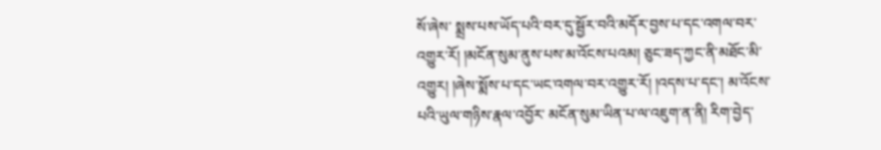སོ་ཞེས་ སྨྲས་པས་ཡོད་པའི་བར་དུ་སྦྱོར་བའི་མདོར་བྱས་པ་དང་འགལ་བར་འགྱུར་རོ། །མངོན་སུམ་ནུས་པས་མ་འོངས་པའམ། ཅུང་ཟད་ཀྱང་ནི་མཐོང་མི་འགྱུར། །ཞེས་སྨོས་པ་དང་ཡང་འགལ་བར་འགྱུར་རོ། །འདས་པ་དང་། མ་འོངས་པའི་ཡུལ་གཉིས་རྣལ་འབྱོར་ མངོན་སུམ་ཡིན་པ་ལ་འཇུག་ན་ནི། རིག་བྱེད་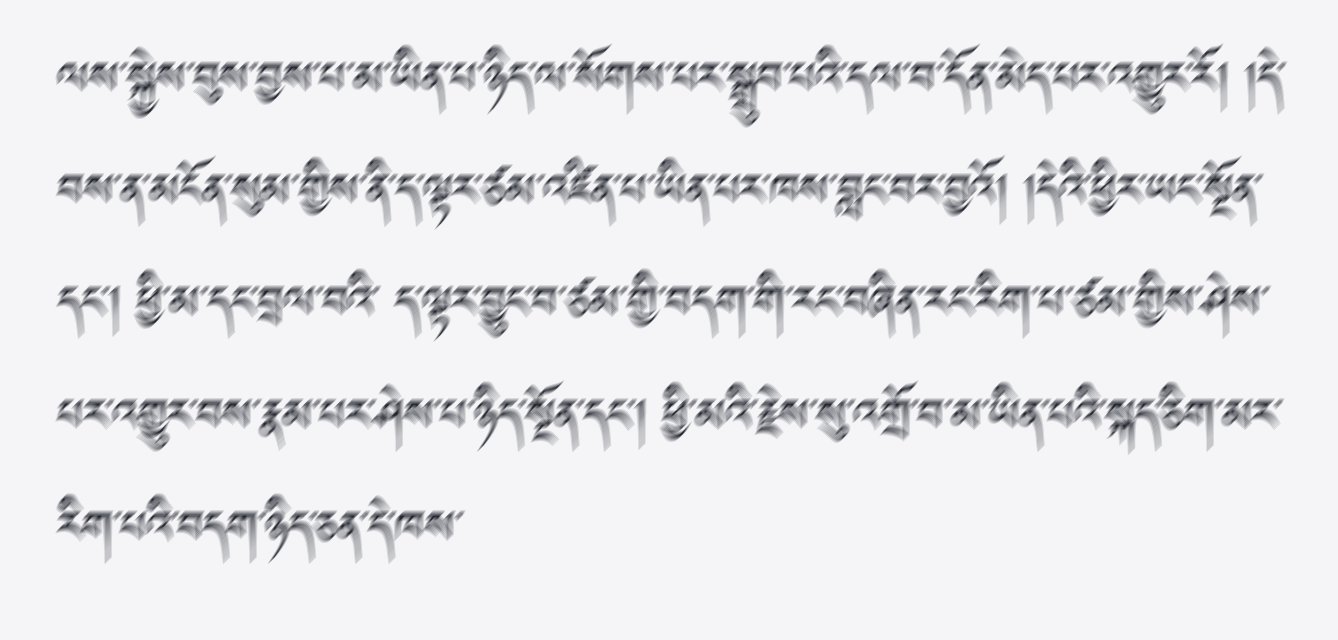ལས་སྐྱེས་བུས་བྱས་པ་མ་ཡིན་པ་ཉིད་ལ་སོགས་པར་སྒྲུབ་པའི་དལ་བ་དོན་མེད་པར་འགྱུར་རོ། །དེ་བས་ན་མངོན་སུམ་གྱིས་ནི་ད་ལྟར་ཙམ་འཛིན་པ་ཡིན་པར་ཁས་བླང་བར་བྱའོ། །དེའི་ཕྱིར་ཡང་སྔོན་དང་། ཕྱི་མ་དང་བྲལ་བའི་ ད་ལྟར་བྱུང་བ་ཙམ་གྱི་བདག་གི་རང་བཞིན་རང་རིག་པ་ཙམ་གྱིས་ཤེས་པར་འགྱུར་བས་རྣམ་པར་ཤེས་པ་ཉིད་སྔོན་དང་། ཕྱི་མའི་རྗེས་སུ་འགྲོ་བ་མ་ཡིན་པའི་སྐད་ཅིག་མར་རིག་པའི་བདག་ཉིད་ཅན་དེ་ཁས་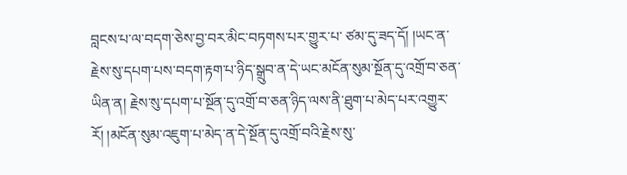བླངས་པ་ལ་བདག་ཅེས་བྱ་བར་མིང་བཏགས་པར་གྱུར་པ་ ཙམ་དུ་ཟད་དོ། །ཡང་ན་རྗེས་སུ་དཔག་པས་བདག་རྟག་པ་ཉིད་སྒྲུབ་ན་དེ་ཡང་མངོན་སུམ་སྔོན་དུ་འགྲོ་བ་ཅན་ཡིན་ན། རྗེས་སུ་དཔག་པ་སྔོན་དུ་འགྲོ་བ་ཅན་ཉིད་ལས་ནི་ཐུག་པ་མེད་པར་འགྱུར་རོ། །མངོན་སུམ་འཇུག་པ་མེད་ན་དེ་སྔོན་དུ་འགྲོ་བའི་རྗེས་སུ་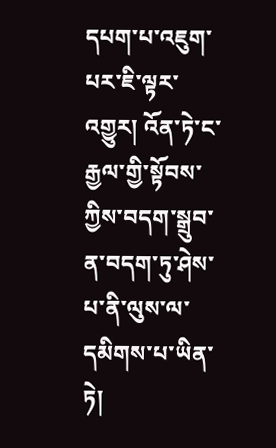དཔག་པ་འཇུག་ པར་ཇི་ལྟར་འགྱུར། འོན་ཏེ་ང་རྒྱལ་གྱི་སྟོབས་ཀྱིས་བདག་སྒྲུབ་ན་བདག་ཏུ་ཤེས་པ་ནི་ལུས་ལ་དམིགས་པ་ཡིན་ཏེ།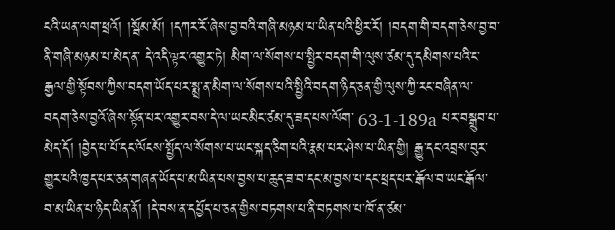ངའི་ཡན་ལག་ཕྲའོ། །སྦོམ་མོ། །དཀར་རོ་ཞེས་བྱ་བའི་གཞི་མཉམ་པ་ཡིན་པའི་ཕྱིར་རོ། །བདག་གི་བདག་ཅེས་བྱ་བ་ནི་གཞི་མཉམ་པ་མེད་ན་ དེ་འདི་ལྟར་འགྱུར་ཏེ། མིག་ལ་སོགས་པ་སྤྱིར་བདག་གི་ལུས་ཙམ་དུ་དམིགས་པའི་ང་རྒྱལ་གྱི་སྟོབས་ཀྱིས་བདག་ཡོད་པར་སྨྲ་ན་མིག་ལ་སོགས་པའི་སྤྱིའི་བདག་ཉིད་ཅན་གྱི་ལུས་ཀྱི་རང་བཞིན་ལ་བདག་ཅེས་བྱའོ་ཞེས་སྟོན་པར་འགྱུར་བས་དེ་ལ་ཡང་མིང་ཙམ་དུ་ཟད་པས་ལོག་ 63-1-189a པར་བསྒྲུབ་པ་མེད་དོ། །བྱེད་པ་པོ་དང་ལོངས་སྤྱོད་ལ་སོགས་པ་ཡང་སྐད་ཅིག་པའི་རྣམ་པར་ཤེས་པ་ཡིན་གྱི། རྒྱུ་དང་འབྲས་བུར་གྱུར་པའི་ཁྱད་པར་ཅན་གཞན་ཡོད་པ་མ་ཡིན་པས་བྱས་པ་ཆུད་ཟ་བ་དང་མ་བྱས་པ་དང་ཕྲད་པར་རྒོལ་བ་ཡང་རྒོལ་ བ་མ་ཡིན་པ་ཉིད་ཡིན་ནོ། །དེ་བས་ན་དཔྱོད་པ་ཅན་གྱིས་བཏགས་པ་ནི་བཏགས་པ་ཁོ་ན་ཙམ་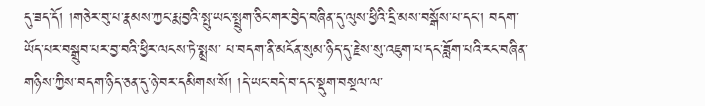དུ་ཟད་དོ། །གཅེར་བུ་པ་རྣམས་ཀྱང་རྨ་བྱའི་སྤུ་ཡང་སྤྲུག་ཅིང་གར་བྱེད་བཞིན་དུ་ལུས་ཕྱིའི་དྲི་མས་བསྒོས་པ་དང་། བདག་ཡོད་པར་བསྒྲུབ་པར་བྱ་བའི་ཕྱིར་ལངས་ཏེ་སྨྲས་ པ་བདག་ནི་མངོན་སུམ་ཉིད་དུ་རྗེས་སུ་འཇུག་པ་དང་ཟློག་པའི་རང་བཞིན་གཉིས་ཀྱིས་བདག་ཉིད་ཅན་དུ་ཉེ་བར་དམིགས་སོ། །དེ་ཡང་བདེ་བ་དང་སྡུག་བསྔལ་ལ་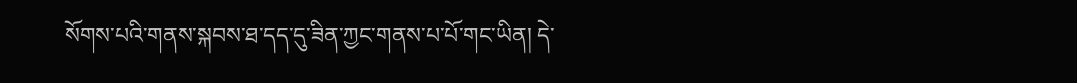སོགས་པའི་གནས་སྐབས་ཐ་དད་དུ་ཟིན་ཀྱང་གནས་པ་པོ་གང་ཡིན། དེ་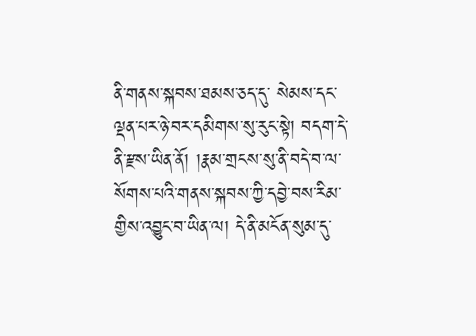ནི་གནས་སྐབས་ཐམས་ཅད་དུ་ སེམས་དང་ལྡན་པར་ཉེ་བར་དམིགས་སུ་རུང་སྟེ། བདག་དེ་ནི་རྫས་ཡིན་ནོ། །རྣམ་གྲངས་སུ་ནི་བདེ་བ་ལ་སོགས་པའི་གནས་སྐབས་ཀྱི་དབྱེ་བས་རིམ་གྱིས་འབྱུང་བ་ཡིན་ལ། དེ་ནི་མངོན་སུམ་དུ་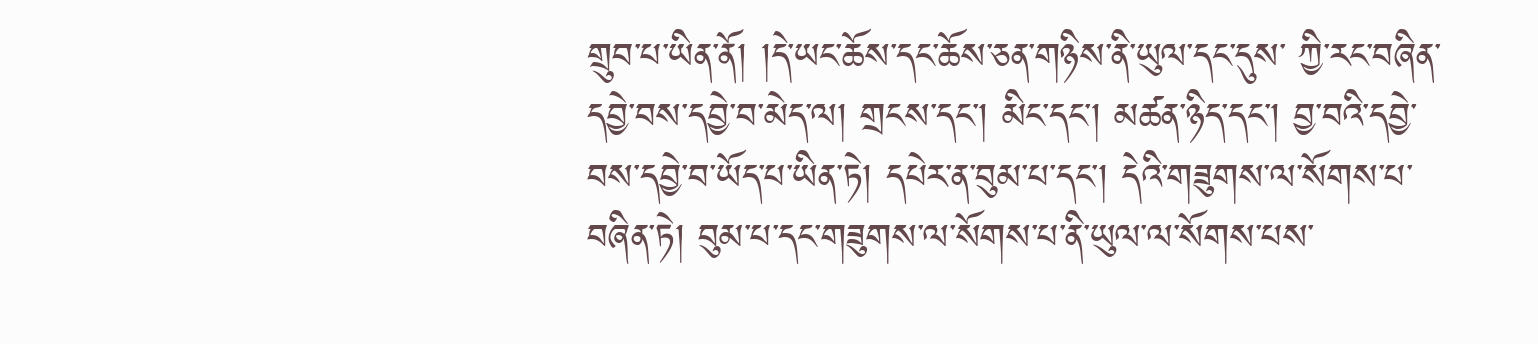གྲུབ་པ་ཡིན་ནོ། །དེ་ཡང་ཆོས་དང་ཆོས་ཅན་གཉིས་ནི་ཡུལ་དང་དུས་ ཀྱི་རང་བཞིན་དབྱེ་བས་དབྱེ་བ་མེད་ལ། གྲངས་དང་། མིང་དང་། མཚན་ཉིད་དང་། བྱ་བའི་དབྱེ་བས་དབྱེ་བ་ཡོད་པ་ཡིན་ཏེ། དཔེར་ན་བུམ་པ་དང་། དེའི་གཟུགས་ལ་སོགས་པ་བཞིན་ཏེ། བུམ་པ་དང་གཟུགས་ལ་སོགས་པ་ནི་ཡུལ་ལ་སོགས་པས་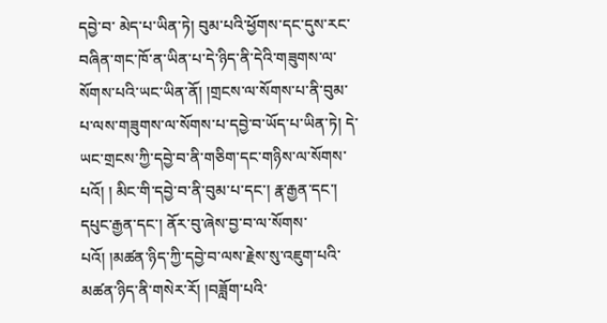དབྱེ་བ་ མེད་པ་ཡིན་ཏེ། བུམ་པའི་ཕྱོགས་དང་དུས་རང་བཞིན་གང་ཁོ་ན་ཡིན་པ་དེ་ཉིད་ནི་དེའི་གཟུགས་ལ་སོགས་པའི་ཡང་ཡིན་ནོ། །གྲངས་ལ་སོགས་པ་ནི་བུམ་པ་ལས་གཟུགས་ལ་སོགས་པ་དབྱེ་བ་ཡོད་པ་ཡིན་ཏེ། དེ་ཡང་གྲངས་ཀྱི་དབྱེ་བ་ནི་གཅིག་དང་གཉིས་ལ་སོགས་པའོ། ། མིང་གི་དབྱེ་བ་ནི་བུམ་པ་དང་། རྣ་རྒྱན་དང་། དཔུང་རྒྱན་དང་། ནོར་བུ་ཞེས་བྱ་བ་ལ་སོགས་པའོ། །མཚན་ཉིད་ཀྱི་དབྱེ་བ་ལས་རྗེས་སུ་འཇུག་པའི་མཚན་ཉིད་ནི་གསེར་རོ། །བཟློག་པའི་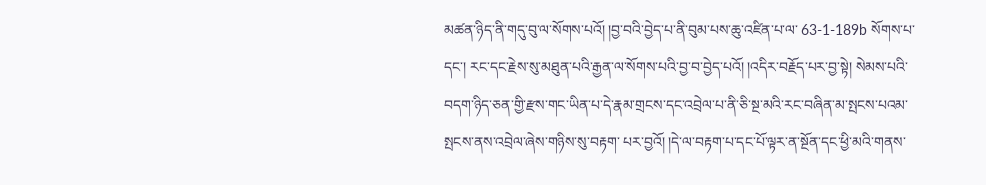མཚན་ཉིད་ནི་གདུ་བུ་ལ་སོགས་པའོ། །བྱ་བའི་བྱེད་པ་ནི་བུམ་པས་ཆུ་འཛིན་པ་ལ་ 63-1-189b སོགས་པ་དང་། རང་དང་རྗེས་སུ་མཐུན་པའི་རྒྱན་ལ་སོགས་པའི་བྱ་བ་བྱེད་པའོ། །འདིར་བརྗོད་པར་བྱ་སྟེ། སེམས་པའི་བདག་ཉིད་ཅན་གྱི་རྫས་གང་ཡིན་པ་དེ་རྣམ་གྲངས་དང་འབྲེལ་པ་ནི་ཅི་སྔ་མའི་རང་བཞིན་མ་སྤངས་པའམ་སྤངས་ནས་འབྲེལ་ཞེས་གཉིས་སུ་བརྟག་ པར་བྱའོ། །དེ་ལ་བརྟག་པ་དང་པོ་ལྟར་ན་སྔོན་དང་ཕྱི་མའི་གནས་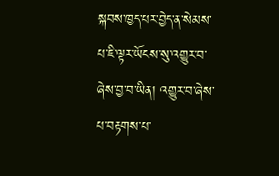སྐབས་ཁྱད་པར་བྱེད་ན་སེམས་པ་ཇི་ལྟར་ཡོངས་སུ་འགྱུར་བ་ཞེས་བྱ་བ་ཡིན། འགྱུར་བ་ཞེས་པ་བརྟགས་པ་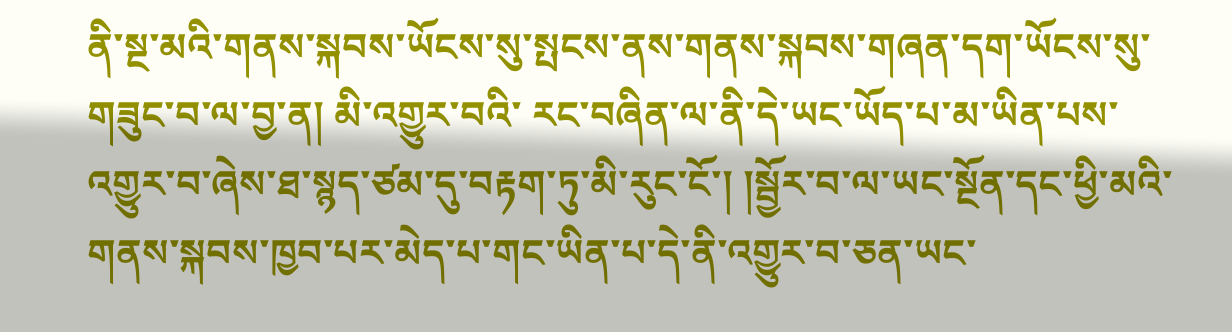ནི་སྔ་མའི་གནས་སྐབས་ཡོངས་སུ་སྤངས་ནས་གནས་སྐབས་གཞན་དག་ཡོངས་སུ་གཟུང་བ་ལ་བྱ་ན། མི་འགྱུར་བའི་ རང་བཞིན་ལ་ནི་དེ་ཡང་ཡོད་པ་མ་ཡིན་པས་འགྱུར་བ་ཞེས་ཐ་སྙད་ཙམ་དུ་བརྟག་ཏུ་མི་རུང་ངོ་། །སྦྱོར་བ་ལ་ཡང་སྔོན་དང་ཕྱི་མའི་གནས་སྐབས་ཁྱབ་པར་མེད་པ་གང་ཡིན་པ་དེ་ནི་འགྱུར་བ་ཅན་ཡང་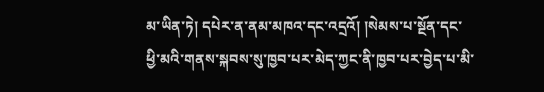མ་ཡིན་ཏེ། དཔེར་ན་ནམ་མཁའ་དང་འདྲའོ། །སེམས་པ་སྔོན་དང་ ཕྱི་མའི་གནས་སྐབས་སུ་ཁྱབ་པར་མེད་ཀྱང་ནི་ཁྱབ་པར་བྱེད་པ་མི་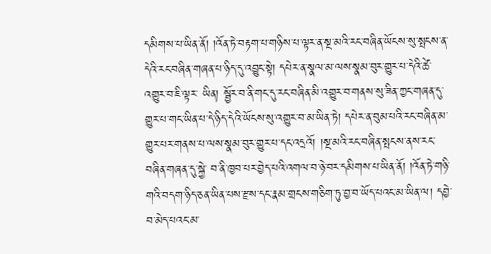དམིགས་པ་ཡིན་ནོ། །འོན་ཏེ་བརྟག་པ་གཉིས་པ་ལྟར་ན་སྔ་མའི་རང་བཞིན་ཡོངས་སུ་སྤངས་ན་དེའི་རང་བཞིན་གཞན་པ་ཉིད་དུ་འབྱུང་སྟེ། དཔེར་ན་སྣལ་མ་ལས་སྣམ་བུར་གྱུར་པ་དེའི་ཚེ་འགྱུར་བ་ཇི་ལྟར་ ཡིན། སྦྱོར་བ་ནི་གང་དུ་རང་བཞིན་མི་འགྱུར་བ་གནས་སུ་ཟིན་ཀྱང་གཞན་དུ་གྱུར་པ་གང་ཡིན་པ་དེ་ཉིད་དེའི་ཡོངས་སུ་འགྱུར་བ་མ་ཡིན་ཏེ། དཔེར་ན་བུམ་པའི་རང་བཞིན་མ་གྱུར་པར་གནས་པ་ལས་སྣམ་བུར་གྱུར་པ་དང་འདྲའོ། །སྔ་མའི་རང་བཞིན་སྤངས་ནས་རང་བཞིན་གཞན་དུ་སྐྱེ་ བ་ནི་ཁྱབ་པར་བྱེད་པའི་འགལ་བ་ཉེ་བར་དམིགས་པ་ཡིན་ནོ། །འོན་ཏེ་གཉི་གའི་བདག་ཉིད་ཅན་ཡིན་པས་རྫས་དང་རྣམ་གྲངས་གཅིག་ཏུ་བྱ་བ་ཡོད་པའང་མ་ཡིན་ལ། དབྱེ་བ་མེད་པའང་མ་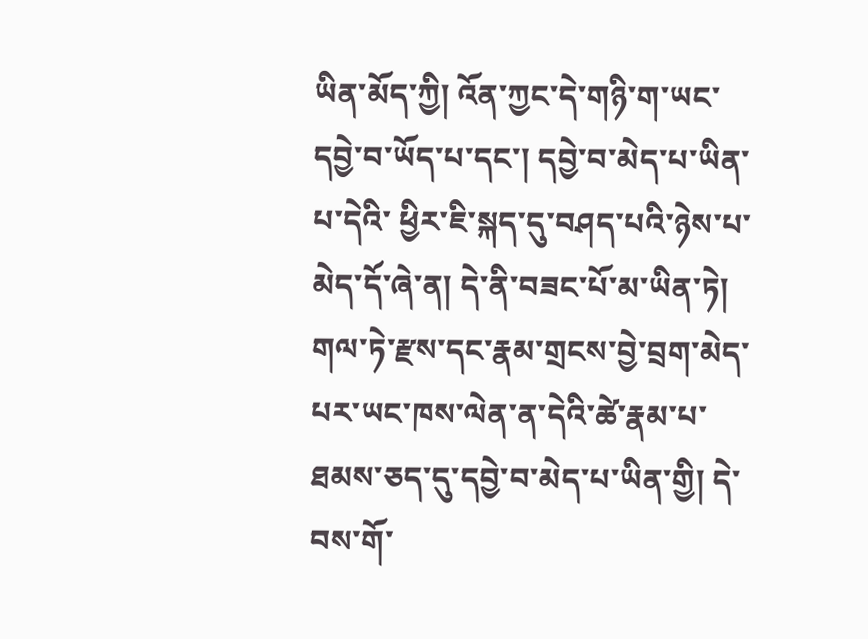ཡིན་མོད་ཀྱི། འོན་ཀྱང་དེ་གཉི་ག་ཡང་དབྱེ་བ་ཡོད་པ་དང་། དབྱེ་བ་མེད་པ་ཡིན་པ་དེའི་ ཕྱིར་ཇི་སྐད་དུ་བཤད་པའི་ཉེས་པ་མེད་དོ་ཞེ་ན། དེ་ནི་བཟང་པོ་མ་ཡིན་ཏེ། གལ་ཏེ་རྫས་དང་རྣམ་གྲངས་བྱེ་བྲག་མེད་པར་ཡང་ཁས་ལེན་ན་དེའི་ཚེ་རྣམ་པ་ཐམས་ཅད་དུ་དབྱེ་བ་མེད་པ་ཡིན་གྱི། དེ་བས་གོ་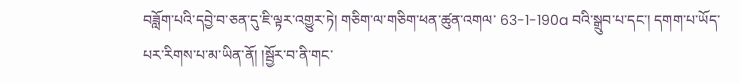བཟློག་པའི་དབྱེ་བ་ཅན་དུ་ཇི་ལྟར་འགྱུར་ཏེ། གཅིག་ལ་གཅིག་ཕན་ཚུན་འགལ་ 63-1-190a བའི་སྒྲུབ་པ་དང་། དགག་པ་ཡོད་པར་རིགས་པ་མ་ཡིན་ནོ། །སྦྱོར་བ་ནི་གང་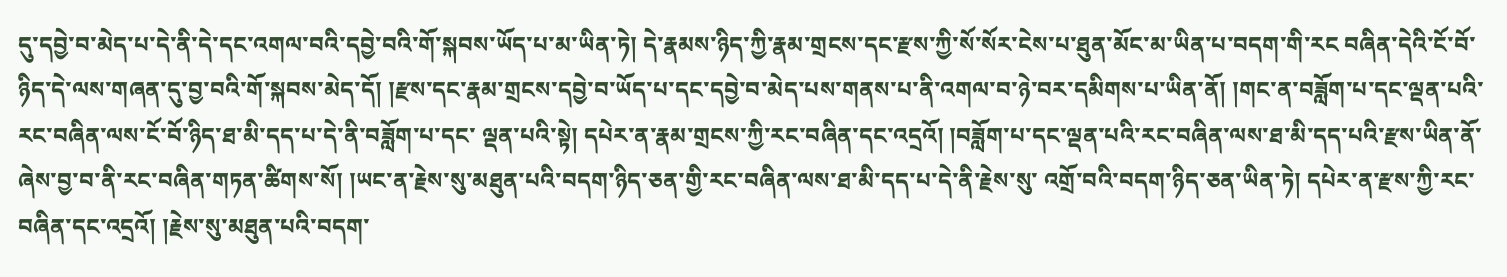དུ་དབྱེ་བ་མེད་པ་དེ་ནི་དེ་དང་འགལ་བའི་དབྱེ་བའི་གོ་སྐབས་ཡོད་པ་མ་ཡིན་ཏེ། དེ་རྣམས་ཉིད་ཀྱི་རྣམ་གྲངས་དང་རྫས་ཀྱི་སོ་སོར་ངེས་པ་ཐུན་མོང་མ་ཡིན་པ་བདག་གི་རང བཞིན་དེའི་ངོ་བོ་ཉིད་དེ་ལས་གཞན་དུ་བྱ་བའི་གོ་སྐབས་མེད་དོ། །རྫས་དང་རྣམ་གྲངས་དབྱེ་བ་ཡོད་པ་དང་དབྱེ་བ་མེད་པས་གནས་པ་ནི་འགལ་བ་ཉེ་བར་དམིགས་པ་ཡིན་ནོ། །གང་ན་བཟློག་པ་དང་ལྡན་པའི་རང་བཞིན་ལས་ངོ་བོ་ཉིད་ཐ་མི་དད་པ་དེ་ནི་བཟློག་པ་དང་ ལྡན་པའི་སྟེ། དཔེར་ན་རྣམ་གྲངས་ཀྱི་རང་བཞིན་དང་འདྲའོ། །བཟློག་པ་དང་ལྡན་པའི་རང་བཞིན་ལས་ཐ་མི་དད་པའི་རྫས་ཡིན་ནོ་ཞེས་བྱ་བ་ནི་རང་བཞིན་གཏན་ཚིགས་སོ། །ཡང་ན་རྗེས་སུ་མཐུན་པའི་བདག་ཉིད་ཅན་གྱི་རང་བཞིན་ལས་ཐ་མི་དད་པ་དེ་ནི་རྗེས་སུ་ འགྲོ་བའི་བདག་ཉིད་ཅན་ཡིན་ཏེ། དཔེར་ན་རྫས་ཀྱི་རང་བཞིན་དང་འདྲའོ། །རྗེས་སུ་མཐུན་པའི་བདག་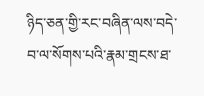ཉིད་ཅན་གྱི་རང་བཞིན་ལས་བདེ་བ་ལ་སོགས་པའི་རྣམ་གྲངས་ཐ་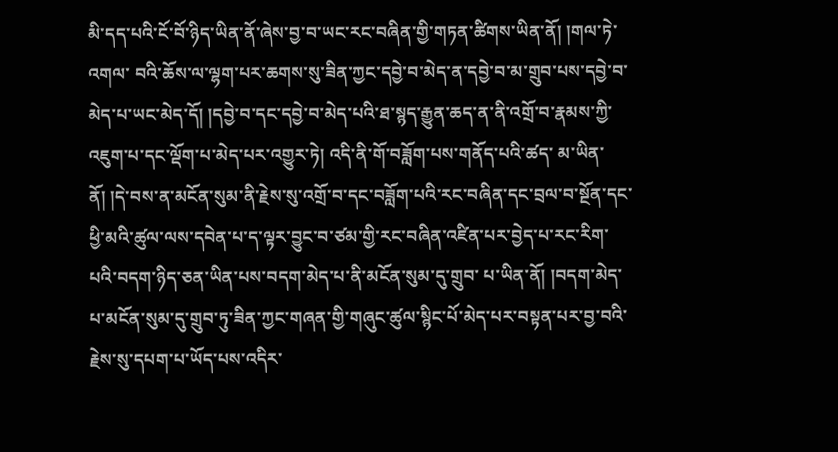མི་དད་པའི་ངོ་བོ་ཉིད་ཡིན་ནོ་ཞེས་བྱ་བ་ཡང་རང་བཞིན་གྱི་གཏན་ཚིགས་ཡིན་ནོ། །གལ་ཏེ་འགལ་ བའི་ཆོས་ལ་ལྷག་པར་ཆགས་སུ་ཟིན་ཀྱང་དབྱེ་བ་མེད་ན་དབྱེ་བ་མ་གྲུབ་པས་དབྱེ་བ་མེད་པ་ཡང་མེད་དོ། །དབྱེ་བ་དང་དབྱེ་བ་མེད་པའི་ཐ་སྙད་རྒྱུན་ཆད་ན་ནི་འགྲོ་བ་རྣམས་ཀྱི་འཇུག་པ་དང་ལྡོག་པ་མེད་པར་འགྱུར་ཏེ། འདི་ནི་གོ་བཟློག་པས་གནོད་པའི་ཚད་ མ་ཡིན་ནོ། །དེ་བས་ན་མངོན་སུམ་ནི་རྗེས་སུ་འགྲོ་བ་དང་བཟློག་པའི་རང་བཞིན་དང་བྲལ་བ་སྔོན་དང་ཕྱི་མའི་ཚུལ་ལས་དབེན་པ་ད་ལྟར་བྱུང་བ་ཙམ་གྱི་རང་བཞིན་འཛིན་པར་བྱེད་པ་རང་རིག་པའི་བདག་ཉིད་ཅན་ཡིན་པས་བདག་མེད་པ་ནི་མངོན་སུམ་དུ་གྲུབ་ པ་ཡིན་ནོ། །བདག་མེད་པ་མངོན་སུམ་དུ་གྲུབ་ཏུ་ཟིན་ཀྱང་གཞན་གྱི་གཞུང་ཚུལ་སྙིང་པོ་མེད་པར་བསྟན་པར་བྱ་བའི་རྗེས་སུ་དཔག་པ་ཡོད་པས་འདིར་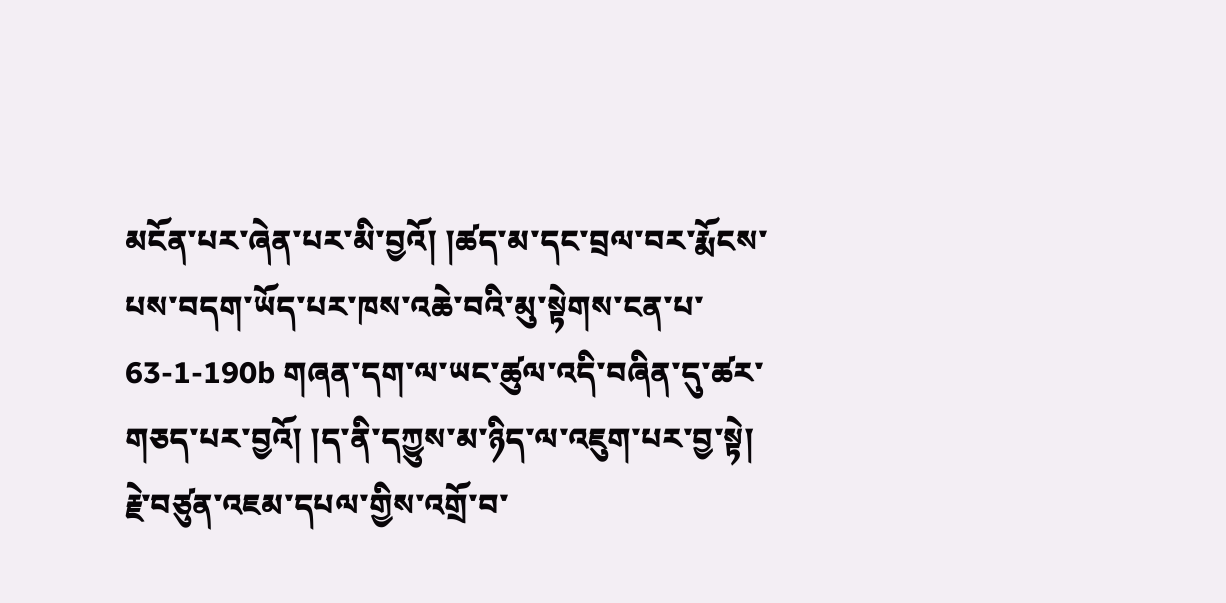མངོན་པར་ཞེན་པར་མི་བྱའོ། །ཚད་མ་དང་བྲལ་བར་རྨོངས་པས་བདག་ཡོད་པར་ཁས་འཆེ་བའི་མུ་སྟེགས་ངན་པ་ 63-1-190b གཞན་དག་ལ་ཡང་ཚུལ་འདི་བཞིན་དུ་ཚར་གཅད་པར་བྱའོ། །ད་ནི་དཀྱུས་མ་ཉིད་ལ་འཇུག་པར་བྱ་སྟེ། རྗེ་བཙུན་འཇམ་དཔལ་གྱིས་འགྲོ་བ་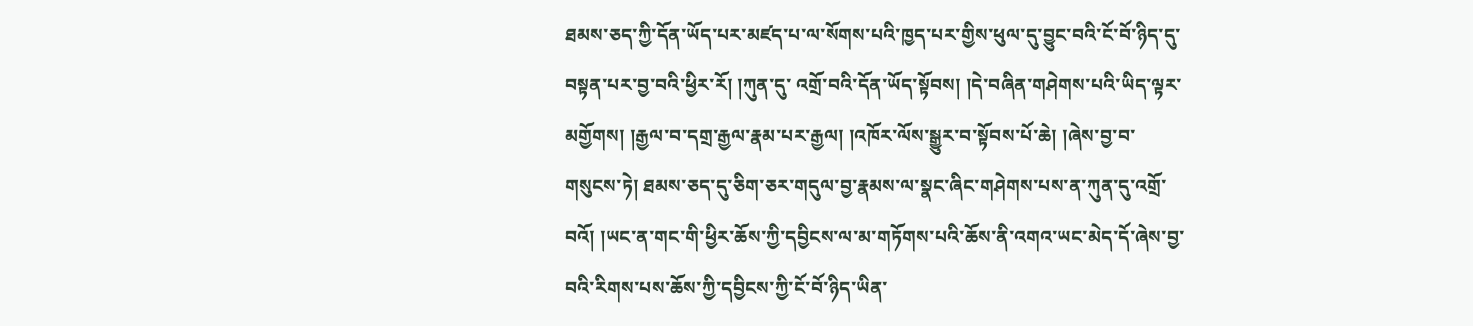ཐམས་ཅད་ཀྱི་དོན་ཡོད་པར་མཛད་པ་ལ་སོགས་པའི་ཁྱད་པར་གྱིས་ཕུལ་དུ་བྱུང་བའི་ངོ་བོ་ཉིད་དུ་བསྟན་པར་བྱ་བའི་ཕྱིར་རོ། །ཀུན་དུ་ འགྲོ་བའི་དོན་ཡོད་སྟོབས། །དེ་བཞིན་གཤེགས་པའི་ཡིད་ལྟར་མགྱོགས། །རྒྱལ་བ་དགྲ་རྒྱལ་རྣམ་པར་རྒྱལ། །འཁོར་ལོས་སྒྱུར་བ་སྟོབས་པོ་ཆེ། །ཞེས་བྱ་བ་གསུངས་ཏེ། ཐམས་ཅད་དུ་ཅིག་ཅར་གདུལ་བྱ་རྣམས་ལ་སྣང་ཞིང་གཤེགས་པས་ན་ཀུན་དུ་འགྲོ་ བའོ། །ཡང་ན་གང་གི་ཕྱིར་ཆོས་ཀྱི་དབྱིངས་ལ་མ་གཏོགས་པའི་ཆོས་ནི་འགའ་ཡང་མེད་དོ་ཞེས་བྱ་བའི་རིགས་པས་ཆོས་ཀྱི་དབྱིངས་ཀྱི་ངོ་བོ་ཉིད་ཡིན་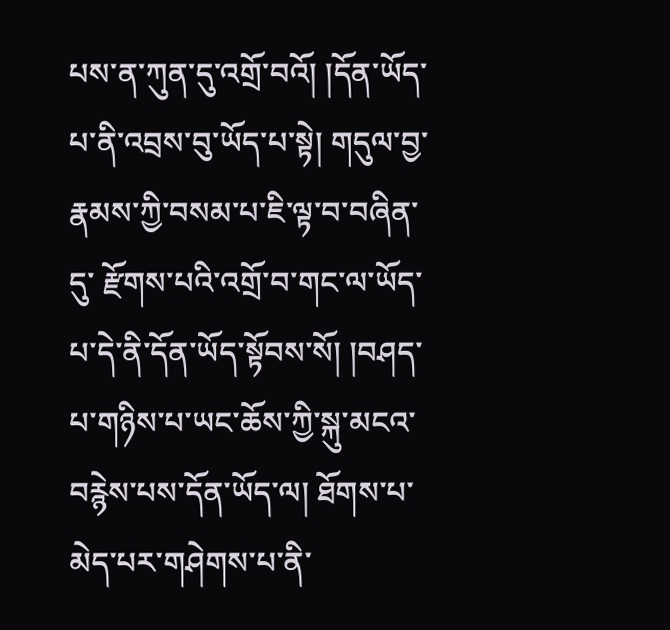པས་ན་ཀུན་དུ་འགྲོ་བའོ། །དོན་ཡོད་པ་ནི་འབྲས་བུ་ཡོད་པ་སྟེ། གདུལ་བྱ་རྣམས་ཀྱི་བསམ་པ་ཇི་ལྟ་བ་བཞིན་དུ་ རྫོགས་པའི་འགྲོ་བ་གང་ལ་ཡོད་པ་དེ་ནི་དོན་ཡོད་སྟོབས་སོ། །བཤད་པ་གཉིས་པ་ཡང་ཆོས་ཀྱི་སྐུ་མངའ་བརྙེས་པས་དོན་ཡོད་ལ། ཐོགས་པ་མེད་པར་གཤེགས་པ་ནི་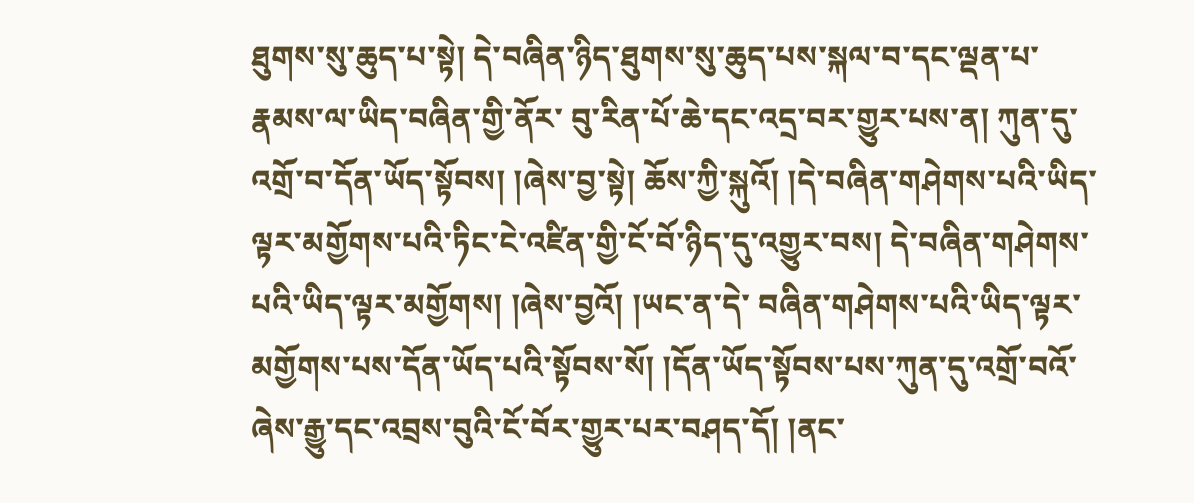ཐུགས་སུ་ཆུད་པ་སྟེ། དེ་བཞིན་ཉིད་ཐུགས་སུ་ཆུད་པས་སྐལ་བ་དང་ལྡན་པ་རྣམས་ལ་ཡིད་བཞིན་གྱི་ནོར་ བུ་རིན་པོ་ཆེ་དང་འདྲ་བར་གྱུར་པས་ན། ཀུན་དུ་འགྲོ་བ་དོན་ཡོད་སྟོབས། །ཞེས་བྱ་སྟེ། ཆོས་ཀྱི་སྐུའོ། །དེ་བཞིན་གཤེགས་པའི་ཡིད་ལྟར་མགྱོགས་པའི་ཏིང་ངེ་འཛིན་གྱི་ངོ་བོ་ཉིད་དུ་འགྱུར་བས། དེ་བཞིན་གཤེགས་པའི་ཡིད་ལྟར་མགྱོགས། །ཞེས་བྱའོ། །ཡང་ན་དེ་ བཞིན་གཤེགས་པའི་ཡིད་ལྟར་མགྱོགས་པས་དོན་ཡོད་པའི་སྟོབས་སོ། །དོན་ཡོད་སྟོབས་པས་ཀུན་དུ་འགྲོ་བའོ་ཞེས་རྒྱུ་དང་འབྲས་བུའི་ངོ་བོར་གྱུར་པར་བཤད་དོ། །ནང་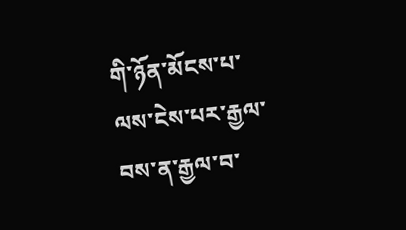གི་ཉོན་མོངས་པ་ལས་ངེས་པར་རྒྱལ་བས་ན་རྒྱལ་བ་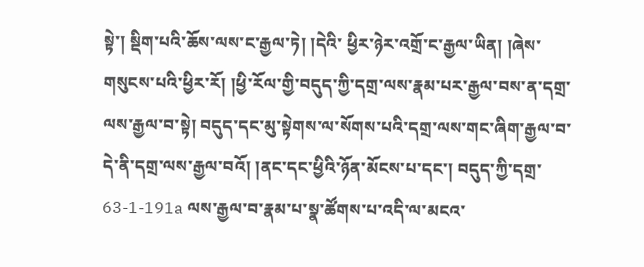སྟེ་། སྡིག་པའི་ཆོས་ལས་ང་རྒྱལ་ཏེ། །དེའི་ ཕྱིར་ཉེར་འགྲོ་ང་རྒྱལ་ཡིན། །ཞེས་གསུངས་པའི་ཕྱིར་རོ། །ཕྱི་རོལ་གྱི་བདུད་ཀྱི་དགྲ་ལས་རྣམ་པར་རྒྱལ་བས་ན་དགྲ་ལས་རྒྱལ་བ་སྟེ། བདུད་དང་མུ་སྟེགས་ལ་སོགས་པའི་དགྲ་ལས་གང་ཞིག་རྒྱལ་བ་དེ་ནི་དགྲ་ལས་རྒྱལ་བའོ། །ནང་དང་ཕྱིའི་ཉོན་མོངས་པ་དང་། བདུད་ཀྱི་དགྲ་ 63-1-191a ལས་རྒྱལ་བ་རྣམ་པ་སྣ་ཚོགས་པ་འདི་ལ་མངའ་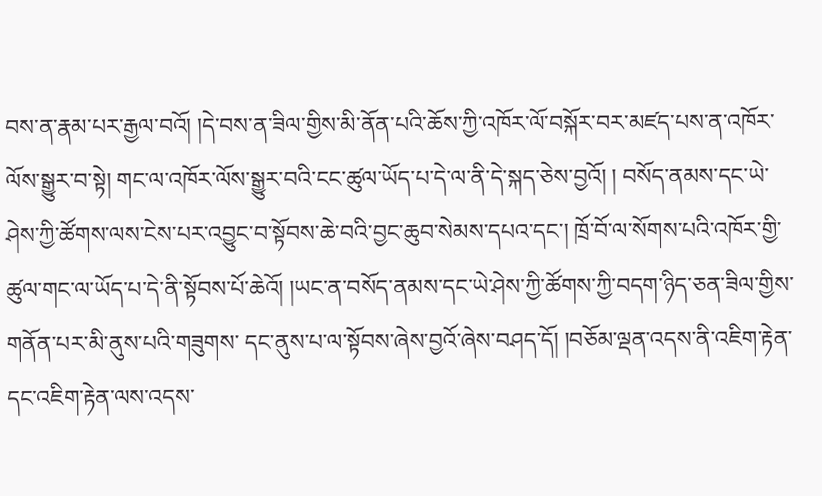བས་ན་རྣམ་པར་རྒྱལ་བའོ། །དེ་བས་ན་ཟིལ་གྱིས་མི་ནོན་པའི་ཆོས་ཀྱི་འཁོར་ལོ་བསྐོར་བར་མཛད་པས་ན་འཁོར་ལོས་སྒྱུར་བ་སྟེ། གང་ལ་འཁོར་ལོས་སྒྱུར་བའི་ངང་ཚུལ་ཡོད་པ་དེ་ལ་ནི་དེ་སྐད་ཅེས་བྱའོ། ། བསོད་ནམས་དང་ཡེ་ཤེས་ཀྱི་ཚོགས་ལས་ངེས་པར་འབྱུང་བ་སྟོབས་ཆེ་བའི་བྱང་ཆུབ་སེམས་དཔའ་དང་། ཁྲོ་བོ་ལ་སོགས་པའི་འཁོར་གྱི་ཚུལ་གང་ལ་ཡོད་པ་དེ་ནི་སྟོབས་པོ་ཆེའོ། །ཡང་ན་བསོད་ནམས་དང་ཡེ་ཤེས་ཀྱི་ཚོགས་ཀྱི་བདག་ཉིད་ཅན་ཟིལ་གྱིས་གནོན་པར་མི་ནུས་པའི་གཟུགས་ དང་ནུས་པ་ལ་སྟོབས་ཞེས་བྱའོ་ཞེས་བཤད་དོ། །བཅོམ་ལྡན་འདས་ནི་འཇིག་རྟེན་དང་འཇིག་རྟེན་ལས་འདས་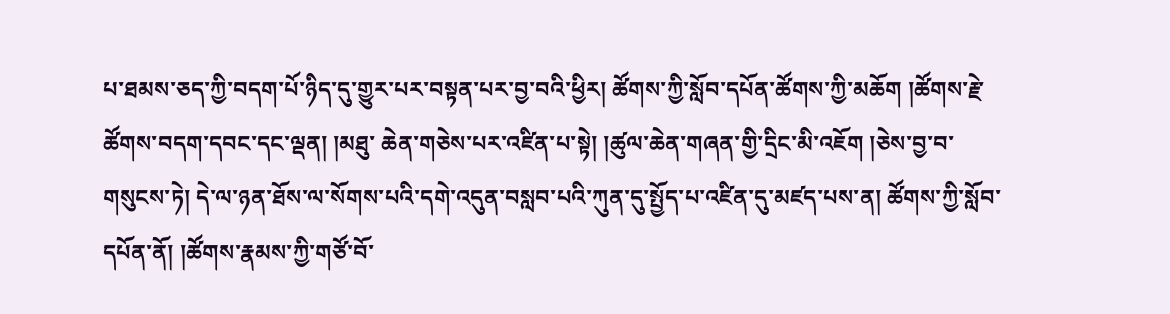པ་ཐམས་ཅད་ཀྱི་བདག་པོ་ཉིད་དུ་གྱུར་པར་བསྟན་པར་བྱ་བའི་ཕྱིར། ཚོགས་ཀྱི་སློབ་དཔོན་ཚོགས་ཀྱི་མཆོག །ཚོགས་རྗེ་ཚོགས་བདག་དབང་དང་ལྡན། །མཐུ་ ཆེན་གཅེས་པར་འཛིན་པ་སྟེ། །ཚུལ་ཆེན་གཞན་གྱི་དྲིང་མི་འཇོག །ཅེས་བྱ་བ་གསུངས་ཏེ། དེ་ལ་ཉན་ཐོས་ལ་སོགས་པའི་དགེ་འདུན་བསླབ་པའི་ཀུན་དུ་སྤྱོད་པ་འཛིན་དུ་མཛད་པས་ན། ཚོགས་ཀྱི་སློབ་དཔོན་ནོ། །ཚོགས་རྣམས་ཀྱི་གཙོ་བོ་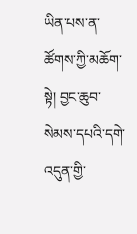ཡིན་པས་ན་ ཚོགས་ཀྱི་མཆོག་སྟེ། བྱང་ཆུབ་སེམས་དཔའི་དགེ་འདུན་གྱི་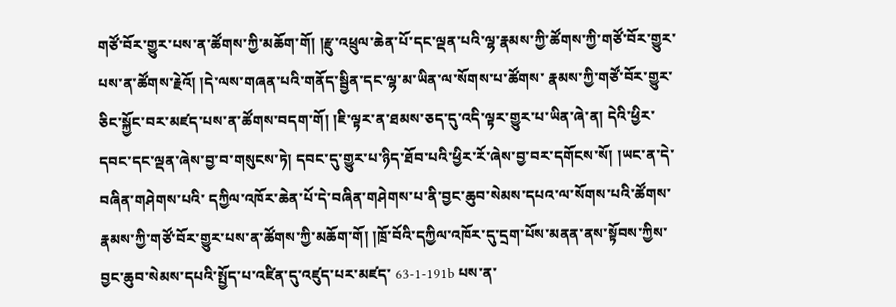གཙོ་བོར་གྱུར་པས་ན་ཚོགས་ཀྱི་མཆོག་གོ། །རྫུ་འཕྲུལ་ཆེན་པོ་དང་ལྡན་པའི་ལྷ་རྣམས་ཀྱི་ཚོགས་ཀྱི་གཙོ་བོར་གྱུར་པས་ན་ཚོགས་རྗེའོ། །དེ་ལས་གཞན་པའི་གནོད་སྦྱིན་དང་ལྷ་མ་ཡིན་ལ་སོགས་པ་ཚོགས་ རྣམས་ཀྱི་གཙོ་བོར་གྱུར་ཅིང་སྐྱོང་བར་མཛད་པས་ན་ཚོགས་བདག་གོ། །ཇི་ལྟར་ན་ཐམས་ཅད་དུ་འདི་ལྟར་གྱུར་པ་ཡིན་ཞེ་ན། དེའི་ཕྱིར་དབང་དང་ལྡན་ཞེས་བྱ་བ་གསུངས་ཏེ། དབང་དུ་གྱུར་པ་ཉིད་ཐོབ་པའི་ཕྱིར་རོ་ཞེས་བྱ་བར་དགོངས་སོ། །ཡང་ན་དེ་བཞིན་གཤེགས་པའི་ དཀྱིལ་འཁོར་ཆེན་པོ་དེ་བཞིན་གཤེགས་པ་ནི་བྱང་ཆུབ་སེམས་དཔའ་ལ་སོགས་པའི་ཚོགས་རྣམས་ཀྱི་གཙོ་བོར་གྱུར་པས་ན་ཚོགས་ཀྱི་མཆོག་གོ། །ཁྲོ་བོའི་དཀྱིལ་འཁོར་དུ་དྲག་པོས་མནན་ནས་སྟོབས་ཀྱིས་བྱང་ཆུབ་སེམས་དཔའི་སྤྱོད་པ་འཛིན་དུ་འཛུད་པར་མཛད་ 63-1-191b པས་ན་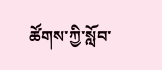ཚོགས་ཀྱི་སློབ་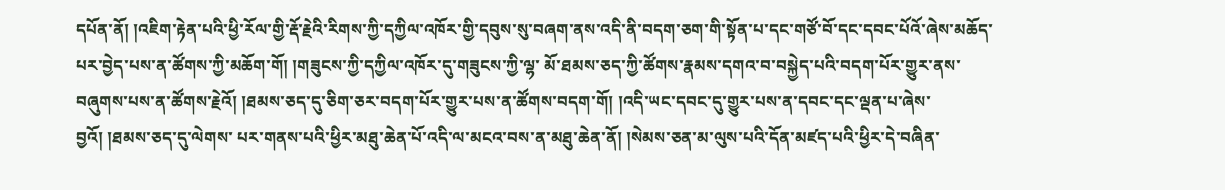དཔོན་ནོ། །འཇིག་རྟེན་པའི་ཕྱི་རོལ་གྱི་རྡོ་རྗེའི་རིགས་ཀྱི་དཀྱིལ་འཁོར་གྱི་དབུས་སུ་བཞག་ནས་འདི་ནི་བདག་ཅག་གི་སྟོན་པ་དང་གཙོ་བོ་དང་དབང་པོའོ་ཞེས་མཆོད་པར་བྱེད་པས་ན་ཚོགས་ཀྱི་མཆོག་གོ། །གཟུངས་ཀྱི་དཀྱིལ་འཁོར་དུ་གཟུངས་ཀྱི་ལྷ་ མོ་ཐམས་ཅད་ཀྱི་ཚོགས་རྣམས་དགའ་བ་བསྐྱེད་པའི་བདག་པོར་གྱུར་ནས་བཞུགས་པས་ན་ཚོགས་རྗེའོ། །ཐམས་ཅད་དུ་ཅིག་ཅར་བདག་པོར་གྱུར་པས་ན་ཚོགས་བདག་གོ། །འདི་ཡང་དབང་དུ་གྱུར་པས་ན་དབང་དང་ལྡན་པ་ཞེས་བྱའོ། །ཐམས་ཅད་དུ་ལེགས་ པར་གནས་པའི་ཕྱིར་མཐུ་ཆེན་པོ་འདི་ལ་མངའ་བས་ན་མཐུ་ཆེན་ནོ། །སེམས་ཅན་མ་ལུས་པའི་དོན་མཛད་པའི་ཕྱིར་དེ་བཞིན་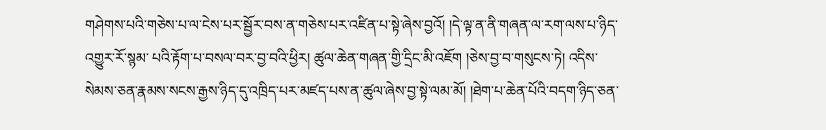གཤེགས་པའི་གཅེས་པ་ལ་ངེས་པར་སྦྱོར་བས་ན་གཅེས་པར་འཛིན་པ་སྟེ་ཞེས་བྱའོ། །དེ་ལྟ་ན་ནི་གཞན་ལ་རག་ལས་པ་ཉིད་འགྱུར་རོ་སྙམ་ པའི་རྟོག་པ་བསལ་བར་བྱ་བའི་ཕྱིར། ཚུལ་ཆེན་གཞན་གྱི་དྲིང་མི་འཇོག །ཅེས་བྱ་བ་གསུངས་ཏེ། འདིས་སེམས་ཅན་རྣམས་སངས་རྒྱས་ཉིད་དུ་འཁྲིད་པར་མཛད་པས་ན་ཚུལ་ཞེས་བྱ་སྟེ་ལམ་མོ། །ཐེག་པ་ཆེན་པོའི་བདག་ཉིད་ཅན་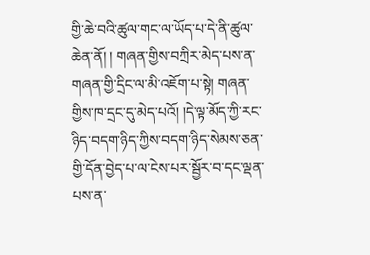གྱི་ཆེ་བའི་ཚུལ་གང་ལ་ཡོད་པ་དེ་ནི་ཚུལ་ཆེན་ནོ། ། གཞན་གྱིས་བཀྲིར་མེད་པས་ན་གཞན་གྱི་དྲིང་ལ་མི་འཇོག་པ་སྟེ། གཞན་གྱིས་ཁ་དྲང་དུ་མེད་པའོ། །དེ་ལྟ་མོད་ཀྱི་རང་ཉིད་བདག་ཉིད་ཀྱིས་བདག་ཉིད་སེམས་ཅན་གྱི་དོན་བྱེད་པ་ལ་ངེས་པར་སྦྱོར་བ་དང་ལྡན་པས་ན་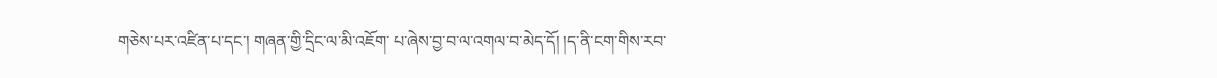གཅེས་པར་འཛིན་པ་དང་། གཞན་གྱི་དྲིང་ལ་མི་འཇོག་ པ་ཞེས་བྱ་བ་ལ་འགལ་བ་མེད་དོ། །ད་ནི་ངག་གིས་རབ་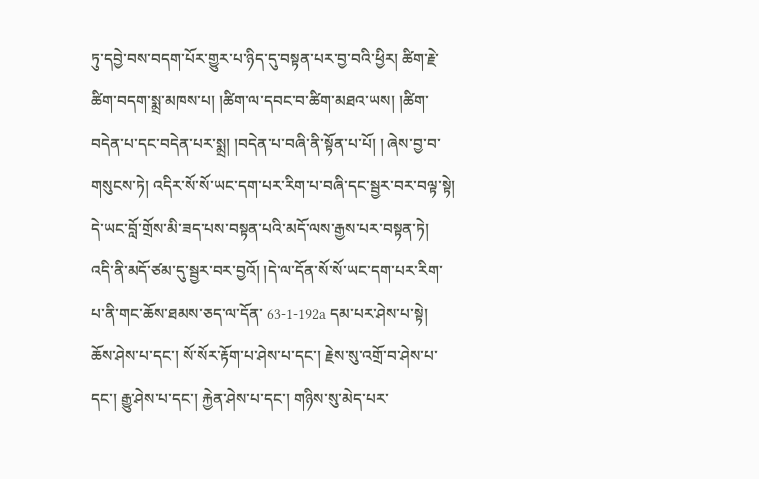ཏུ་དབྱེ་བས་བདག་པོར་གྱུར་པ་ཉིད་དུ་བསྟན་པར་བྱ་བའི་ཕྱིར། ཚིག་རྗེ་ཚིག་བདག་སྨྲ་མཁས་པ། །ཚིག་ལ་དབང་བ་ཚིག་མཐའ་ཡས། །ཚིག་བདེན་པ་དང་བདེན་པར་སྨྲ། །བདེན་པ་བཞི་ནི་སྟོན་པ་པོ། ། ཞེས་བྱ་བ་གསུངས་ཏེ། འདིར་སོ་སོ་ཡང་དག་པར་རིག་པ་བཞི་དང་སྦྱར་བར་བལྟ་སྟེ། དེ་ཡང་བློ་གྲོས་མི་ཟད་པས་བསྟན་པའི་མདོ་ལས་རྒྱས་པར་བསྟན་ཏེ། འདི་ནི་མདོ་ཙམ་དུ་སྦྱར་བར་བྱའོ། །དེ་ལ་དོན་སོ་སོ་ཡང་དག་པར་རིག་པ་ནི་གང་ཆོས་ཐམས་ཅད་ལ་དོན་ 63-1-192a དམ་པར་ཤེས་པ་སྟེ། ཆོས་ཤེས་པ་དང་། སོ་སོར་རྟོག་པ་ཤེས་པ་དང་། རྗེས་སུ་འགྲོ་བ་ཤེས་པ་དང་། རྒྱུ་ཤེས་པ་དང་། རྐྱེན་ཤེས་པ་དང་། གཉིས་སུ་མེད་པར་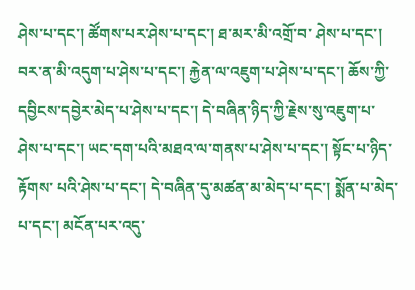ཤེས་པ་དང་། ཚོགས་པར་ཤེས་པ་དང་། ཐ་མར་མི་འགྲོ་བ་ ཤེས་པ་དང་། བར་ན་མི་འདུག་པ་ཤེས་པ་དང་། རྐྱེན་ལ་འཇུག་པ་ཤེས་པ་དང་། ཆོས་ཀྱི་དབྱིངས་དབྱེར་མེད་པ་ཤེས་པ་དང་། དེ་བཞིན་ཉིད་ཀྱི་རྗེས་སུ་འཇུག་པ་ཤེས་པ་དང་། ཡང་དག་པའི་མཐའ་ལ་གནས་པ་ཤེས་པ་དང་། སྟོང་པ་ཉིད་རྟོགས་ པའི་ཤེས་པ་དང་། དེ་བཞིན་དུ་མཚན་མ་མེད་པ་དང་། སྨོན་པ་མེད་པ་དང་། མངོན་པར་འདུ་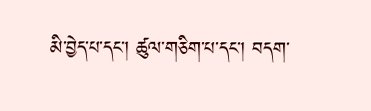མི་བྱེད་པ་དང་། ཚུལ་གཅིག་པ་དང་། བདག་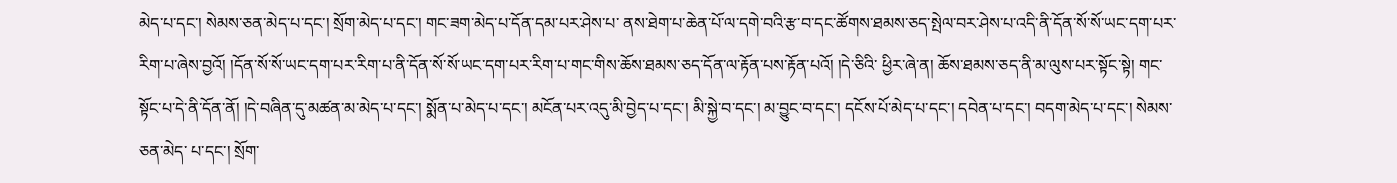མེད་པ་དང་། སེམས་ཅན་མེད་པ་དང་། སྲོག་མེད་པ་དང་། གང་ཟག་མེད་པ་དོན་དམ་པར་ཤེས་པ་ ནས་ཐེག་པ་ཆེན་པོ་ལ་དགེ་བའི་རྩ་བ་དང་ཚོགས་ཐམས་ཅད་སྤེལ་བར་ཤེས་པ་འདི་ནི་དོན་སོ་སོ་ཡང་དག་པར་རིག་པ་ཞེས་བྱའོ། །དོན་སོ་སོ་ཡང་དག་པར་རིག་པ་ནི་དོན་སོ་སོ་ཡང་དག་པར་རིག་པ་གང་གིས་ཆོས་ཐམས་ཅད་དོན་ལ་རྟོན་པས་རྟོན་པའོ། །དེ་ཅིའི་ ཕྱིར་ཞེ་ན། ཆོས་ཐམས་ཅད་ནི་མ་ལུས་པར་སྟོང་སྟེ། གང་སྟོང་པ་དེ་ནི་དོན་ནོ། །དེ་བཞིན་དུ་མཚན་མ་མེད་པ་དང་། སྨོན་པ་མེད་པ་དང་། མངོན་པར་འདུ་མི་བྱེད་པ་དང་། མི་སྐྱེ་བ་དང་། མ་བྱུང་བ་དང་། དངོས་པོ་མེད་པ་དང་། དབེན་པ་དང་། བདག་མེད་པ་དང་། སེམས་ཅན་མེད་ པ་དང་། སྲོག་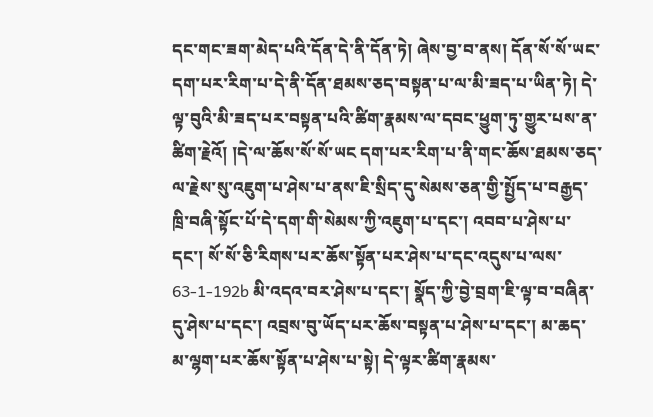དང་གང་ཟག་མེད་པའི་དོན་དེ་ནི་དོན་ཏེ། ཞེས་བྱ་བ་ནས། དོན་སོ་སོ་ཡང་དག་པར་རིག་པ་དེ་ནི་དོན་ཐམས་ཅད་བསྟན་པ་ལ་མི་ཟད་པ་ཡིན་ཏེ། དེ་ལྟ་བུའི་མི་ཟད་པར་བསྟན་པའི་ཚིག་རྣམས་ལ་དབང་ཕྱུག་ཏུ་གྱུར་པས་ན་ཚིག་རྗེའོ། །དེ་ལ་ཆོས་སོ་སོ་ཡང དག་པར་རིག་པ་ནི་གང་ཆོས་ཐམས་ཅད་ལ་རྗེས་སུ་འཇུག་པ་ཤེས་པ་ནས་ཇི་སྲིད་དུ་སེམས་ཅན་གྱི་སྤྱོད་པ་བརྒྱད་ཁྲི་བཞི་སྟོང་པོ་དེ་དག་གི་སེམས་ཀྱི་འཇུག་པ་དང་། འབབ་པ་ཤེས་པ་དང་། སོ་སོ་ཅི་རིགས་པར་ཆོས་སྟོན་པར་ཤེས་པ་དང་འདུས་པ་ལས་ 63-1-192b མི་འདའ་བར་ཤེས་པ་དང་། སྣོད་ཀྱི་བྱེ་བྲག་ཇི་ལྟ་བ་བཞིན་དུ་ཤེས་པ་དང་། འབྲས་བུ་ཡོད་པར་ཆོས་བསྟན་པ་ཤེས་པ་དང་། མ་ཆད་མ་ལྷག་པར་ཆོས་སྟོན་པ་ཤེས་པ་སྟེ། དེ་ལྟར་ཚིག་རྣམས་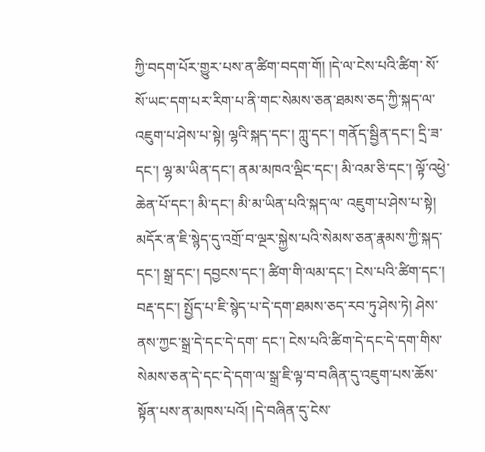ཀྱི་བདག་པོར་གྱུར་པས་ན་ཚིག་བདག་གོ། །དེ་ལ་ངེས་པའི་ཚིག་ སོ་སོ་ཡང་དག་པར་རིག་པ་ནི་གང་སེམས་ཅན་ཐམས་ཅད་ཀྱི་སྐད་ལ་འཇུག་པ་ཤེས་པ་སྟེ། ལྷའི་སྐད་དང་། ཀླུ་དང་། གནོད་སྦྱིན་དང་། དྲི་ཟ་དང་། ལྷ་མ་ཡིན་དང་། ནམ་མཁའ་ལྡིང་དང་། མི་འམ་ཅི་དང་། ལྟོ་འཕྱེ་ཆེན་པོ་དང་། མི་དང་། མི་མ་ཡིན་པའི་སྐད་ལ་ འཇུག་པ་ཤེས་པ་སྟེ། མདོར་ན་ཇི་སྙེད་དུ་འགྲོ་བ་ལྔར་སྐྱེས་པའི་སེམས་ཅན་རྣམས་ཀྱི་སྐད་དང་། སྒྲ་དང་། དབྱངས་དང་། ཚིག་གི་ལམ་དང་། ངེས་པའི་ཚིག་དང་། བརྡ་དང་། སྤྱོད་པ་ཇི་སྙེད་པ་དེ་དག་ཐམས་ཅད་རབ་ཏུ་ཤེས་ཏེ། ཤེས་ནས་ཀྱང་སྒྲ་དེ་དང་དེ་དག་ དང་། ངེས་པའི་ཚིག་དེ་དང་དེ་དག་གིས་སེམས་ཅན་དེ་དང་དེ་དག་ལ་སྒྲ་ཇི་ལྟ་བ་བཞིན་དུ་འཇུག་པས་ཆོས་སྟོན་པས་ན་མཁས་པའོ། །དེ་བཞིན་དུ་ངེས་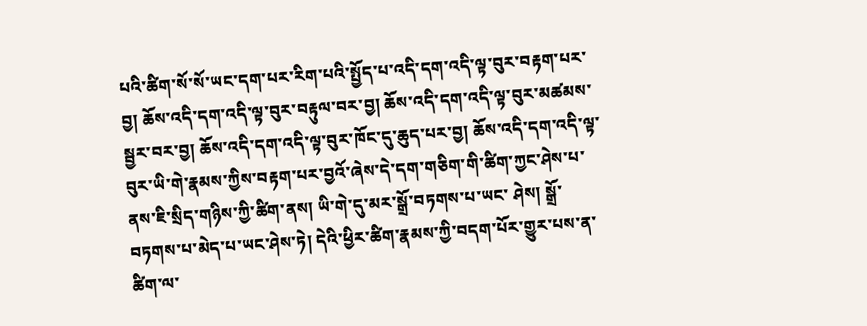པའི་ཚིག་སོ་སོ་ཡང་དག་པར་རིག་པའི་སྤྱོད་པ་འདི་དག་འདི་ལྟ་བུར་བརྟག་པར་བྱ། ཆོས་འདི་དག་འདི་ལྟ་བུར་བརྟུལ་བར་བྱ། ཆོས་འདི་དག་འདི་ལྟ་བུར་མཚམས་སྦྱར་བར་བྱ། ཆོས་འདི་དག་འདི་ལྟ་བུར་ཁོང་དུ་ཆུད་པར་བྱ། ཆོས་འདི་དག་འདི་ལྟ་བུར་ཡི་གེ་རྣམས་ཀྱིས་བརྟག་པར་བྱའོ་ཞེས་དེ་དག་གཅིག་གི་ཚིག་ཀྱང་ཤེས་པ་ནས་ཇི་སྲིད་གཉིས་ཀྱི་ཚིག་ནས། ཡི་གེ་དུ་མར་སྒྲོ་བཏགས་པ་ཡང་ ཤེས། སྒྲོ་བཏགས་པ་མེད་པ་ཡང་ཤེས་ཏེ། དེའི་ཕྱིར་ཚིག་རྣམས་ཀྱི་བདག་པོར་གྱུར་པས་ན་ཚིག་ལ་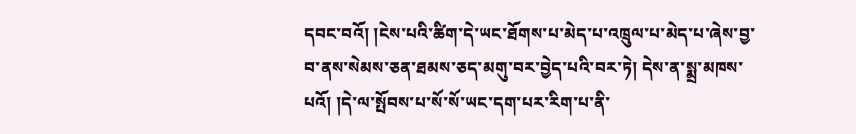དབང་བའོ། །ངེས་པའི་ཚིག་དེ་ཡང་ཐོགས་པ་མེད་པ་འཁྲུལ་པ་མེད་པ་ཞེས་བྱ་བ་ནས་སེམས་ཅན་ཐམས་ཅད་མགུ་བར་བྱེད་པའི་བར་ཏེ། དེས་ན་སྨྲ་མཁས་ པའོ། །དེ་ལ་སྤོབས་པ་སོ་སོ་ཡང་དག་པར་རིག་པ་ནི་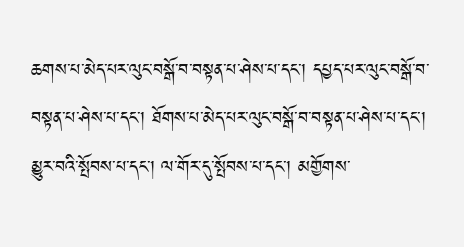ཆགས་པ་མེད་པར་ལུང་བསྒོ་བ་བསྟན་པ་ཤེས་པ་དང་། དཔྱད་པར་ལུང་བསྒོ་བ་བསྟན་པ་ཤེས་པ་དང་། ཐོགས་པ་མེད་པར་ལུང་བསྒོ་བ་བསྟན་པ་ཤེས་པ་དང་། མྱུར་བའི་སྤོབས་པ་དང་། ལ་གོར་དུ་སྤོབས་པ་དང་། མགྱོགས་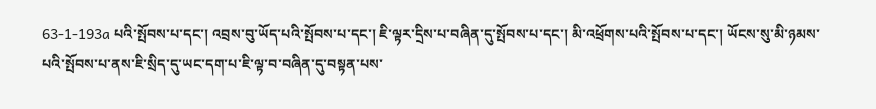63-1-193a པའི་སྤོབས་པ་དང་། འབྲས་བུ་ཡོད་པའི་སྤོབས་པ་དང་། ཇི་ལྟར་དྲིས་པ་བཞིན་དུ་སྤོབས་པ་དང་། མི་འཕྲོགས་པའི་སྤོབས་པ་དང་། ཡོངས་སུ་མི་ཉམས་པའི་སྤོབས་པ་ནས་ཇི་སྲིད་དུ་ཡང་དག་པ་ཇི་ལྟ་བ་བཞིན་དུ་བསྟན་པས་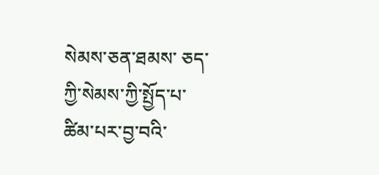སེམས་ཅན་ཐམས་ ཅད་ཀྱི་སེམས་ཀྱི་སྤྱོད་པ་ཚིམ་པར་བྱ་བའི་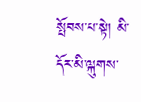སྤོབས་པ་སྟེ། མི་དོར་མི་ལྐུགས་